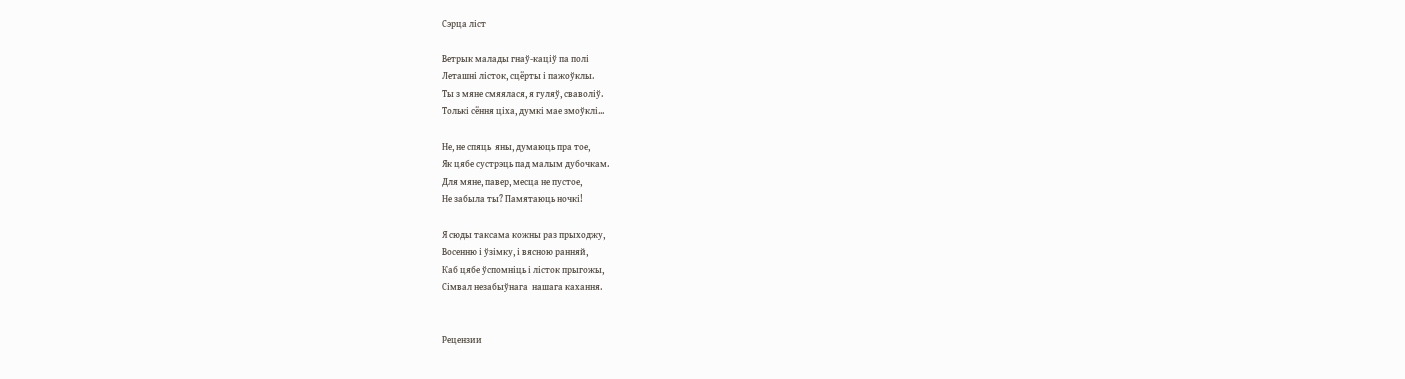Сэрца лiст

Ветрык малады гнаў-каціў па полі
Леташні лісток, сцёрты і пажоўклы.
Ты з мяне смяялася, я гуляў, сваволіў.
Толькі сёння ціха, думкі мае змоўклі...

Не, не спяць  яны, думаюць пра тое,
Як цябе сустрэць пад малым дубочкам.
Для мяне, павер, месца не пустое,
Не забыла ты? Памятаюць ночкі!

Я сюды таксама кожны раз прыходжу,
Восенню і ўзімку, і вясною ранняй,
Каб цябе ўспомніць і лісток прыгожы,
Сімвал незабыўнага  нашага кахання.


Рецензии